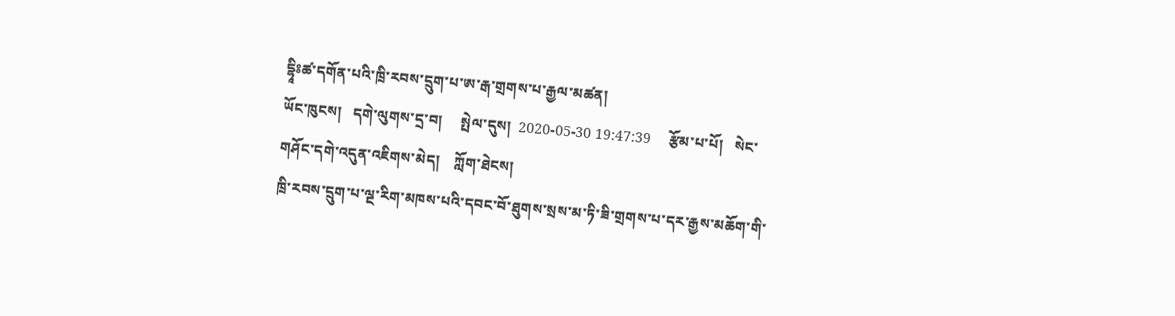དྷཱིཿཚ་དགོན་པའི་ཁྲི་རབས་དྲུག་པ་ཨ་རྒ་གྲགས་པ་རྒྱལ་མཚན།
ཡོང་ཁུངས།   དགེ་ལུགས་དྲ་བ།     སྤེལ་དུས།  2020-05-30 19:47:39     རྩོམ་པ་པོ།   སེང་གཤོང་དགེ་འདུན་འཇིགས་མེད།    ཀློག་ཐེངས།
ཁྲི་རབས་དྲུག་པ་ལྔ་རིག་མཁས་པའི་དབང་བོ་ཐུགས་སྲས་མ་ཏི་ཟི་གྲགས་པ་དར་རྒྱས་མཆོག་གི་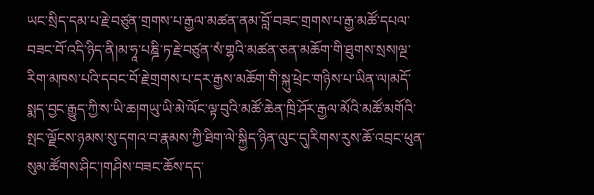ཡང་སྲིད་དམ་པ་རྗེ་བཙུན་གྲགས་པ་རྒྱལ་མཚན་ནམ་བློ་བཟང་གྲགས་པ་རྒྱ་མཚོ་དཔལ་བཟང་བོ་འདི་ཉིད་ནི།མ་ཧཱ་པཎྜི་ཏ་རྗེ་བཙུན་སཾ་གྷའི་མཚན་ཅན་མཆོག་གི་ཐུགས་སྲས།ལྔ་རིག་མཁས་པའི་དབང་བོ་རྗེ་གྲགས་པ་དར་རྒྱས་མཆོག་གི་སྐུ་ཕྲེང་གཉིས་པ་ཡིན་ལ།མདོ་སྨད་བྱང་རྒྱུད་ཀྱི་ས་ཡི་ཆ།གཡུ་ཡི་མེ་ལོང་ལྟ་བུའི་མཚོ་ཆེན་ཁྲི་ཤོར་རྒྱལ་མོའི་མཚོ་མགོའི་སྤང་ལྗོངས་ཉམས་སུ་དགའ་བ་རྣམས་ཀྱི་ཐིག་ལེ་སྐྱིད་ཉིན་ལུང་དུ།རིགས་རུས་ཆོ་འབྲང་ཕུན་སུམ་ཚོགས་ཤིང་།གཤིས་བཟང་ཆོས་དད་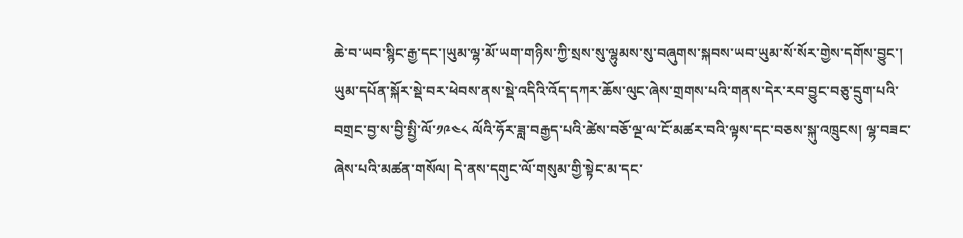ཆེ་བ་ཡབ་སྙིང་རྒྱ་དང་།ཡུམ་ལྷ་མོ་ཡག་གཉིས་ཀྱི་སྲས་སུ་ལྷུམས་སུ་བཞུགས་སྐབས་ཡབ་ཡུམ་སོ་སོར་གྱེས་དགོས་བྱུང་། ཡུམ་དཔོན་སྐོར་སྡེ་བར་ཕེབས་ནས་སྡེ་འདིའི་འོད་དཀར་ཆོས་ལུང་ཞེས་གྲགས་པའི་གནས་དེར་རབ་བྱུང་བཅུ་དྲུག་པའི་བགྲང་བྱ་ས་བྱི་སྤྱི་ལོ་༡༩༤༨ ལོའི་ཧོར་ཟླ་བརྒྱད་པའི་ཚེས་བཅོ་ལྔ་ལ་ངོ་མཚར་བའི་ལྟས་དང་བཅས་སྐུ་འཁྲུངས། ལྷ་བཟང་ཞེས་པའི་མཚན་གསོལ། དེ་ནས་དགུང་ལོ་གསུམ་གྱི་སྟེང་མ་དང་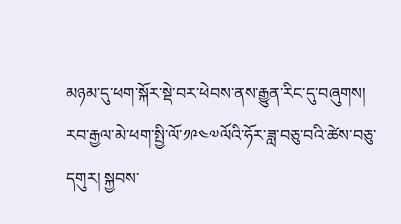མཉམ་དུ་ཕག་སྐོར་སྡེ་བར་ཕེབས་ནས་རྒྱུན་རིང་དུ་བཞུགས།
རབ་རྒྱལ་མེ་ཕག་སྤྱི་ལོ་༡༩༤༧ལོའི་ཧོར་ཟླ་བཅུ་བའི་ཚེས་བཅུ་དགུར། སྐྱབས་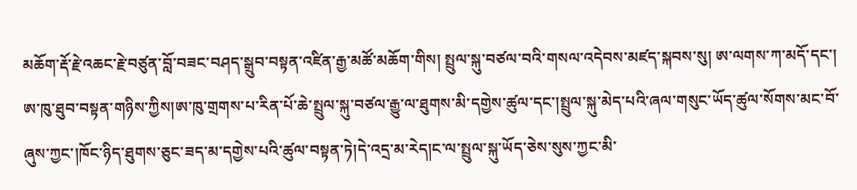མཆོག་རྡོ་རྗེ་འཆང་རྗེ་བཙུན་བློ་བཟང་བཤད་སྒྲུབ་བསྟན་འཛིན་རྒྱ་མཚོ་མཆོག་གིས། སྤྲུལ་སྐུ་བཙལ་བའི་གསལ་འདེབས་མཛད་སྐབས་སུ། ཨ་ལགས་ཀ་མདོ་དང་། ཨ་ཁུ་ཐུབ་བསྟན་གཉིས་ཀྱིས།ཨ་ཁུ་གྲགས་པ་རིན་པོ་ཆེ་སྤྲུལ་སྐུ་བཙལ་རྒྱུ་ལ་ཐུགས་མི་དགྱེས་ཚུལ་དང་།སྤྲུལ་སྐུ་མེད་པའི་ཞལ་གསུང་ཡོད་ཚུལ་སོགས་མང་བོ་ཞུས་ཀྱང་།ཁོང་ཉིད་ཐུགས་ཅུང་ཟད་མ་དགྱེས་པའི་ཚུལ་བསྟན་ཏེ།དེ་འདྲ་མ་རེད།ང་ལ་སྤྲུལ་སྐུ་ཡོད་ཅེས་སུས་ཀྱང་མི་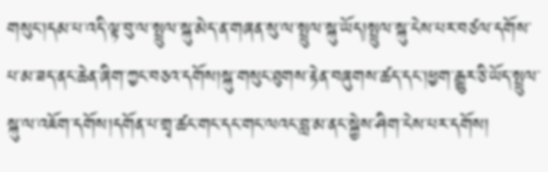གསུང་།དམ་པ་འདི་ལྟ་བུ་ལ་སྤྲུལ་སྐུ་མེད་ན་གཞན་སུ་ལ་སྤྲུལ་སྐུ་ཡོད།སྤྲུལ་སྐུ་ངེས་པར་བཙལ་དགོས་པ་མ་ཟད་ནང་ཆེན་ཞིག་ཀྱང་བཅའ་དགོས།སྐུ་གསུང་ཐུགས་རྟེན་བཞུགས་ཚད་དང་།ཕྱག་རྒྱུར་ཅི་ཡོད་སྤྲུལ་སྐུ་ལ་འཇོག་དགོས།དགོན་པ་གྲྭ་ཚང་གང་དང་གང་ལའང་བླ་མ་ནང་སྐྱེས་ཤིག་ངེས་པར་དགོས།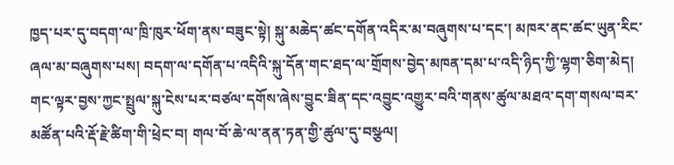ཁྱད་པར་དུ་བདག་ལ་ཁྲི་ཁུར་ཕོག་ནས་བཟུང་སྟེ། སྐུ་མཆེད་ཚང་དགོན་འདིར་མ་བཞུགས་པ་དང་། མཁར་ནང་ཚང་ཡུན་རིང་ཞལ་མ་བཞུགས་པས། བདག་ལ་དགོན་པ་འདིའི་སྐུ་དོན་གང་ཐད་ལ་གྲོགས་བྱེད་མཁན་དམ་པ་འདི་ཉིད་ཀྱི་ལྷག་ཅིག་མེད། གང་ལྟར་བྱས་ཀྱང་སྤྲུལ་སྐུ་ངེས་པར་བཙལ་དགོས་ཞེས་བྱུང་ཟིན་དང་འབྱུང་འགྱུར་བའི་གནས་ཚུལ་མཐའ་དག་གསལ་བར་མཚོན་པའི་རྡོ་རྗེ་ཚིག་གི་ཕྲེང་བ། གལ་བོ་ཆེ་ལ་ནན་ཏན་གྱི་ཚུལ་དུ་བསྩལ།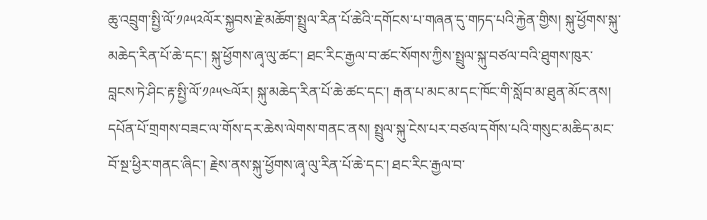ཆུ་འབྲུག་སྤྱི་ལོ་༡༩༥༢ལོར་སྐྱབས་རྗེ་མཆོག་སྤྲུལ་རིན་པོ་ཆེའི་དགོངས་པ་གཞན་དུ་གཏད་པའི་རྐྱེན་གྱིས། སྐུ་ཕྱོགས་སྐུ་མཆེད་རིན་པོ་ཆེ་དང་། སྐུ་ཕྱོགས་ཞྭ་ལུ་ཚང་། ཐང་རིང་རྒྱལ་བ་ཚང་སོགས་ཀྱིས་སྤྲུལ་སྐུ་བཙལ་བའི་ཐུགས་ཁུར་བླངས་ཏེ་ཤིང་རྟ་སྤྱི་ལོ་༡༩༥༤ལོར། སྐུ་མཆེད་རིན་པོ་ཆེ་ཚང་དང་། རྒན་པ་མང་མ་དང་ཁོང་གི་སློབ་མ་ཐུན་མོང་ནས། དཔོན་པོ་གྲགས་བཟང་ལ་གོས་དར་ཆེས་ལེགས་གནང་ནས། སྤྲུལ་སྐུ་ངེས་པར་བཙལ་དགོས་པའི་གསུང་མཆིད་མང་བོ་སྔ་ཕྱིར་གནང་ཞིང་། རྗེས་ནས་སྐུ་ཕྱོགས་ཞྭ་ལུ་རིན་པོ་ཆེ་དང་། ཐང་རིང་རྒྱལ་བ་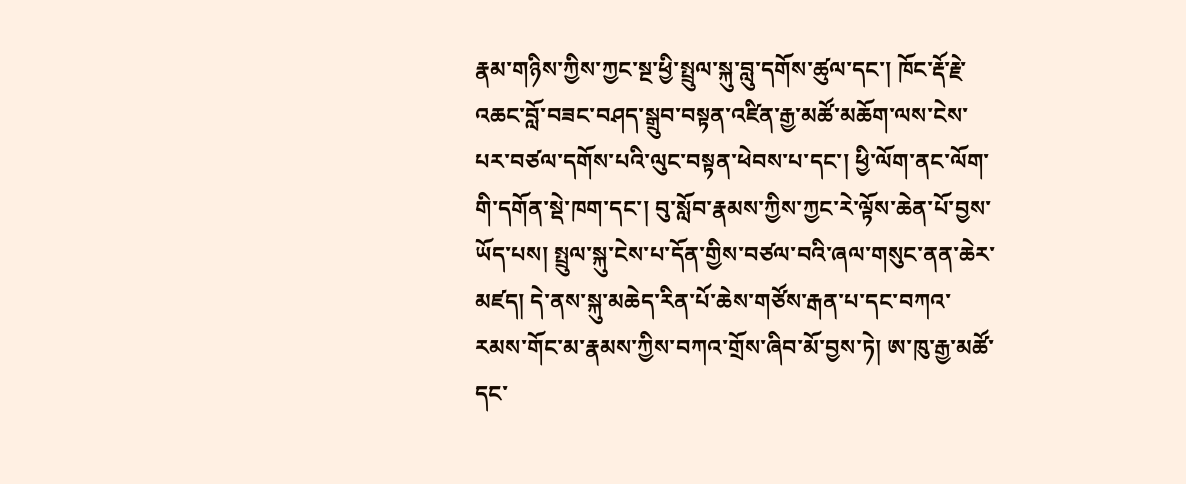རྣམ་གཉིས་ཀྱིས་ཀྱང་སྔ་ཕྱི་སྤྲུལ་སྐུ་བླུ་དགོས་ཚུལ་དང་། ཁོང་རྡོ་རྗེ་འཆང་བློ་བཟང་བཤད་སྒྲུབ་བསྟན་འཛིན་རྒྱ་མཚོ་མཆོག་ལས་ངེས་པར་བཙལ་དགོས་པའི་ལུང་བསྟན་ཕེབས་པ་དང་། ཕྱི་ལོག་ནང་ལོག་གི་དགོན་སྡེ་ཁག་དང་། བུ་སློབ་རྣམས་ཀྱིས་ཀྱང་རེ་ལྟོས་ཆེན་པོ་བྱས་ཡོད་པས། སྤྲུལ་སྐུ་ངེས་པ་དོན་གྱིས་བཙལ་བའི་ཞལ་གསུང་ནན་ཆེར་མཛད། དེ་ནས་སྐུ་མཆེད་རིན་པོ་ཆེས་གཙོས་རྒན་པ་དང་བཀའ་རམས་གོང་མ་རྣམས་ཀྱིས་བཀའ་གྲོས་ཞིབ་མོ་བྱས་ཏེ། ཨ་ཁུ་རྒྱ་མཚོ་དང་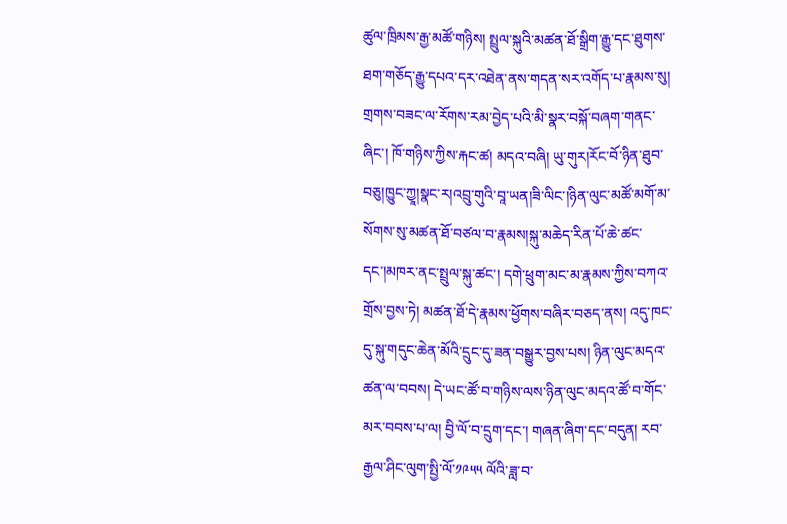ཚུལ་ཁྲིམས་རྒྱ་མཚོ་གཉིས། སྤྲུལ་སྐུའི་མཚན་ཐོ་སྒྲིག་རྒྱུ་དང་ཐུགས་ཐག་གཅོད་རྒྱུ་དཔའ་དར་འཐེན་ནས་གདན་སར་འགོད་པ་རྣམས་སུ། གྲགས་བཟང་ལ་རོགས་རམ་བྱེད་པའི་མི་སྣར་བསྐོ་བཞག་གནང་ཞིང་། ཁོ་གཉིས་ཀྱིས་རྐང་ཚ། མདའ་བཞི། ཡུ་གུར།རོང་བོ་ཉིན་ཐུབ་བཅུ།ཁྱུང་ཀྱཱ།སྣང་ར།འབྲུ་གུའི་བཱ་ཡན།ཟི་ལིང་།ཉིན་ལུང་མཚོ་མགོ་མ་སོགས་སུ་མཚན་ཐོ་བཙལ་བ་རྣམས།སྐུ་མཆེད་རིན་པོ་ཆེ་ཚང་དང་།མཁར་ནང་སྤྲུལ་སྐུ་ཚང་། དགེ་ཕྲུག་མང་མ་རྣམས་ཀྱིས་བཀའ་གྲོས་བྱས་ཏེ། མཚན་ཐོ་དེ་རྣམས་ཕྱོགས་བཞིར་བཅད་ནས། འདུ་ཁང་དུ་སྐུ་གདུང་ཆེན་མོའི་དྲུང་དུ་ཟན་བསྒྱུར་བྱས་པས། ཉིན་ལུང་མདའ་ཚན་ལ་བབས། དེ་ཡང་ཚོ་བ་གཉིས་ལས་ཉིན་ལུང་མདའ་ཚོ་བ་གོང་མར་བབས་པ་ལ། བྱི་ལོ་བ་དྲུག་དང་། གཞན་ཞིག་དང་བདུན། རབ་རྒྱལ་ཤིང་ལུག་སྤྱི་ལོ་༡༩༥༥ ལོའི་ཟླ་བ་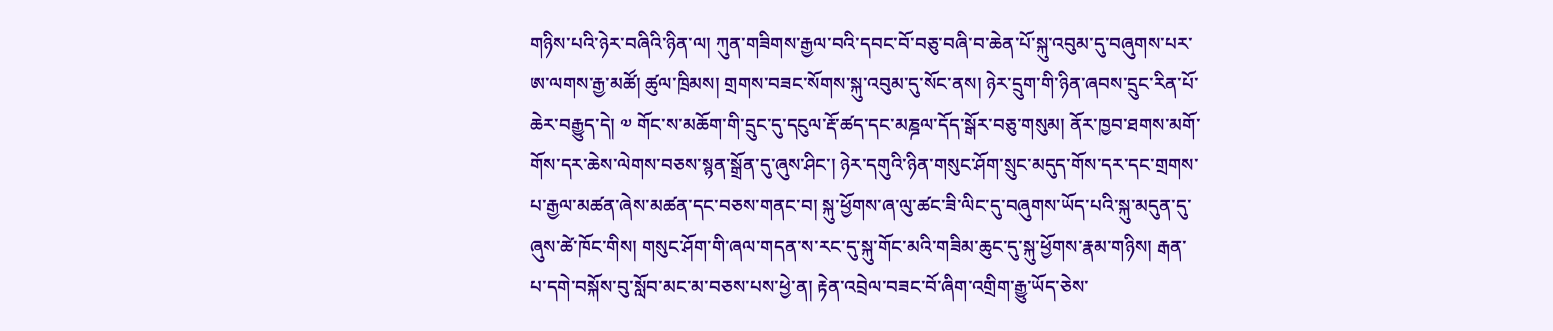གཉིས་པའི་ཉེར་བཞིའི་ཉིན་ལ། ཀུན་གཟིགས་རྒྱལ་བའི་དབང་བོ་བཅུ་བཞི་བ་ཆེན་པོ་སྐུ་འབུམ་དུ་བཞུགས་པར་ཨ་ལགས་རྒྱ་མཚོ། ཚུལ་ཁྲིམས། གྲགས་བཟང་སོགས་སྐུ་འབུམ་དུ་སོང་ནས། ཉེར་དྲུག་གི་ཉིན་ཞབས་དྲུང་རིན་པོ་ཆེར་བརྒྱུད་དེ། ༧ གོང་ས་མཆོག་གི་དྲུང་དུ་དངུལ་རྡོ་ཚད་དང་མཎྜལ་དོད་སྒོར་བཅུ་གསུམ། ནོར་ཁྱབ་ཐགས་མགོ་གོས་དར་ཆེས་ལེགས་བཅས་སྙན་སྒྲོན་དུ་ཞུས་ཤིང་། ཉེར་དགུའི་ཉིན་གསུང་ཤོག་སྲུང་མདུད་གོས་དར་དང་གྲགས་པ་རྒྱལ་མཚན་ཞེས་མཚན་དང་བཅས་གནང་བ། སྐུ་ཕྱོགས་ཞ་ལུ་ཚང་ཟི་ལིང་དུ་བཞུགས་ཡོད་པའི་སྐུ་མདུན་དུ་ཞུས་ཚེ་ཁོང་གིས། གསུང་ཤོག་གི་ཞལ་གདན་ས་རང་དུ་སྐུ་གོང་མའི་གཟིམ་ཆུང་དུ་སྐུ་ཕྱོགས་རྣམ་གཉིས། རྒན་པ་དགེ་བསྐོས་བུ་སློབ་མང་མ་བཅས་པས་ཕྱེ་ན། རྟེན་འབྲེལ་བཟང་བོ་ཞིག་འགྲིག་རྒྱུ་ཡོད་ཅེས་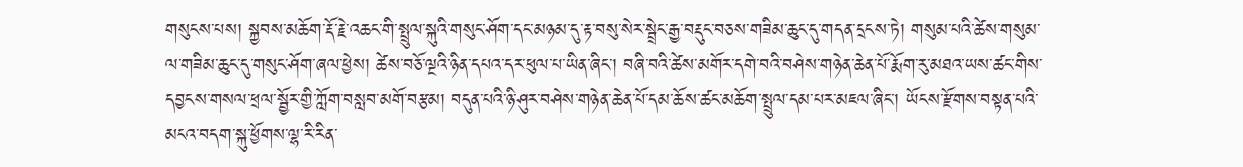གསུངས་པས། སྐྱབས་མཆོག་རྡོ་རྗེ་འཆང་གི་སྤྲུལ་སྐུའི་གསུང་ཤོག་དང་མཉམ་དུ་རྟ་བསུ་སེར་སྦྲེང་རྒྱ་བརྡུང་བཅས་གཟིམ་ཆུང་དུ་གདན་དྲངས་ཏེ། གསུམ་པའི་ཚེས་གསུམ་ལ་གཟིམ་ཆུང་དུ་གསུང་ཤོག་ཞལ་ཕྱེས། ཚེས་བཅོ་ལྔའི་ཉིན་དཔའ་དར་ཕུལ་པ་ཡིན་ཞིང་། བཞི་བའི་ཚེས་མགོར་དགེ་བའི་བཤེས་གཉེན་ཆེན་པོ་རྨོག་རུ་མཐའ་ཡས་ཚང་གིས་དབྱངས་གསལ་ཕྲལ་སྦྱོར་གྱི་ཀློག་བསླབ་མགོ་བརྩམ། བདུན་པའི་ཉི་ཤུར་བཤེས་གཉེན་ཆེན་པོ་དམ་ཆོས་ཚང་མཆོག་སྤྲུལ་དམ་པར་མཇལ་ཞིང་། ཡོངས་རྫོགས་བསྟན་པའི་མངའ་བདག་སྐུ་ཕྱོགས་ལྷ་རི་རིན་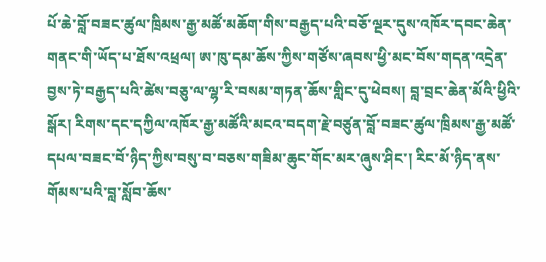པོ་ཆེ་བློ་བཟང་ཚུལ་ཁྲིམས་རྒྱ་མཚོ་མཆོག་གིས་བརྒྱད་པའི་བཅོ་ལྔར་དུས་འཁོར་དབང་ཆེན་གནང་གི་ཡོད་པ་ཐོས་འཕྲལ། ཨ་ཁུ་དམ་ཆོས་ཀྱིས་གཙོས་ཞབས་ཕྱི་མང་བོས་གདན་འདྲེན་བྱས་ཏེ་བརྒྱད་པའི་ཚེས་བཅུ་ལ་ལྷ་རི་བསམ་གཏན་ཆོས་གླིང་དུ་ཕེབས། བླ་བྲང་ཆེན་མོའི་ཕྱིའི་སྒོར། རིགས་དང་དཀྱིལ་འཁོར་རྒྱ་མཚོའི་མངའ་བདག་རྗེ་བཙུན་བློ་བཟང་ཚུལ་ཁྲིམས་རྒྱ་མཚོ་དཔལ་བཟང་བོ་ཉིད་ཀྱིས་བསུ་བ་བཅས་གཟིམ་ཆུང་གོང་མར་ཞུས་ཤིང་། རིང་མོ་ཉིད་ནས་གོམས་པའི་བླ་སློབ་ཆོས་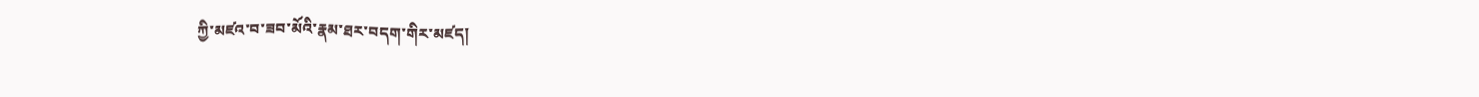ཀྱི་མཛའ་བ་ཟབ་མོའི་རྣམ་ཐར་བདག་གིར་མཛད།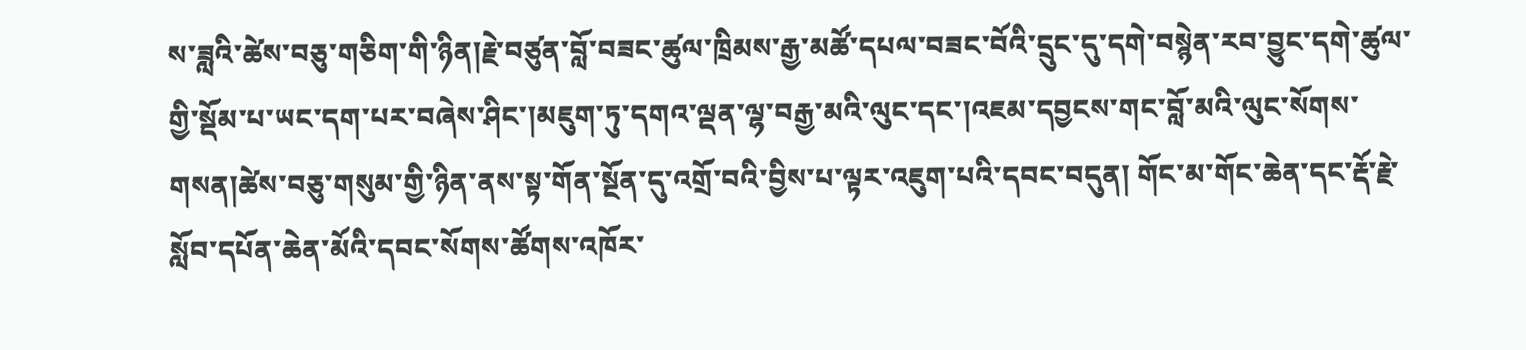ས་ཟླའི་ཚེས་བཅུ་གཅིག་གི་ཉིན།རྗེ་བཙུན་བློ་བཟང་ཚུལ་ཁྲིམས་རྒྱ་མཚོ་དཔལ་བཟང་བོའི་དྲུང་དུ་དགེ་བསྙེན་རབ་བྱུང་དགེ་ཚུལ་གྱི་སྡོམ་པ་ཡང་དག་པར་བཞེས་ཤིང་།མཇུག་ཏུ་དགའ་ལྡན་ལྷ་བརྒྱ་མའི་ལུང་དང་།འཇམ་དབྱངས་གང་བློ་མའི་ལུང་སོགས་གསན།ཚེས་བཅུ་གསུམ་གྱི་ཉིན་ནས་སྟ་གོན་སྔོན་དུ་འགྲོ་བའི་བྱིས་པ་ལྟར་འཇུག་པའི་དབང་བདུན། གོང་མ་གོང་ཆེན་དང་རྡོ་རྗེ་སློབ་དཔོན་ཆེན་མོའི་དབང་སོགས་ཚོགས་འཁོར་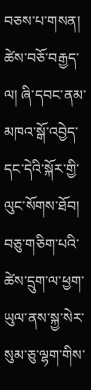བཅས་པ་གསན།
ཚེས་བཅོ་བརྒྱད་ལ། ཞི་དབང་ནམ་མཁའ་སྒོ་འབྱེད་དང་དེའི་སྐོར་གྱི་ལུང་སོགས་ཐོབ། བཅུ་གཅིག་པའི་ཚེས་དྲུག་ལ་ཕྱག་ཡུལ་ནས་སྐྱ་སེར་སུམ་ཅུ་ལྷག་གིས་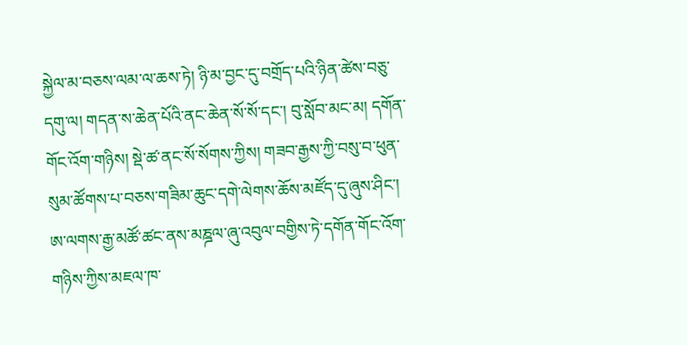སྐྱེལ་མ་བཅས་ལམ་ལ་ཆས་ཏེ། ཉི་མ་བྱང་དུ་བགྲོད་པའི་ཉིན་ཚེས་བཅུ་དགུ་ལ། གདན་ས་ཆེན་པོའི་ནང་ཆེན་སོ་སོ་དང་། བུ་སློབ་མང་མ། དགོན་གོང་འོག་གཉིས། སྡེ་ཚ་ནང་སོ་སོགས་ཀྱིས། གཟབ་རྒྱས་ཀྱི་བསུ་བ་ཕུན་སུམ་ཚོགས་པ་བཅས་གཟིམ་ཆུང་དགེ་ལེགས་ཆོས་མཛོད་དུ་ཞུས་ཤིང་། ཨ་ལགས་རྒྱ་མཚོ་ཚང་ནས་མཎྜལ་ཞུ་འབུལ་བགྱིས་ཏེ་དགོན་གོང་འོག་གཉིས་ཀྱིས་མཇལ་ཁ་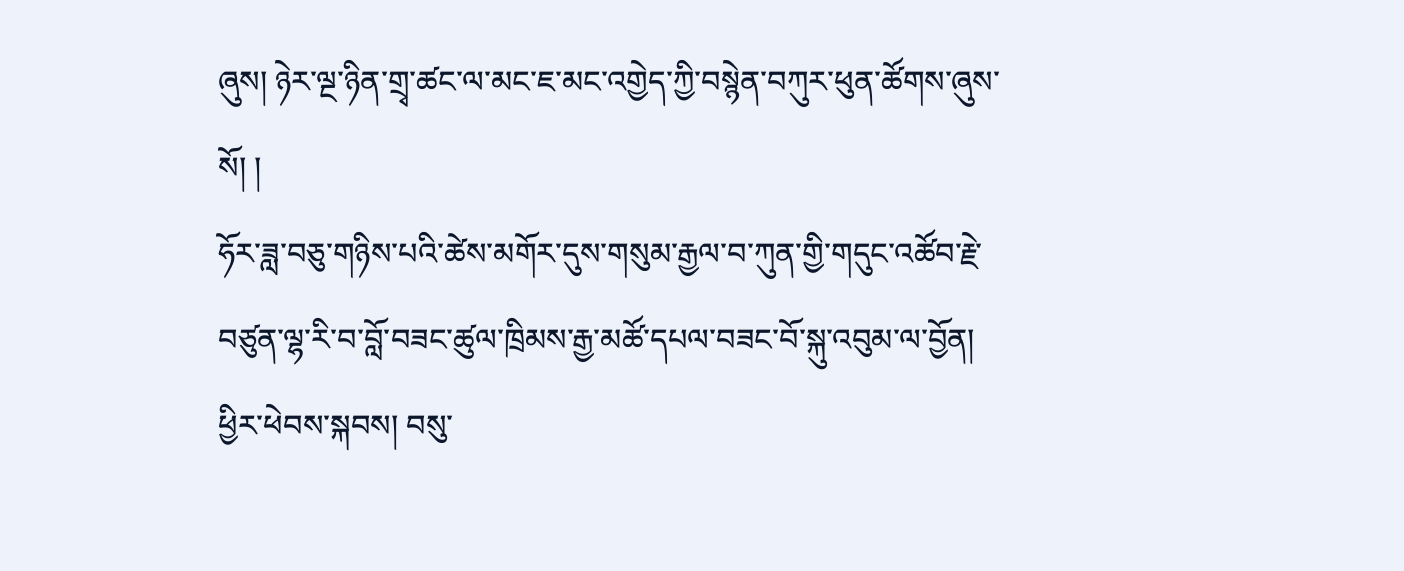ཞུས། ཉེར་ལྔ་ཉིན་གྲྭ་ཚང་ལ་མང་ཇ་མང་འགྱེད་ཀྱི་བསྙེན་བཀུར་ཕུན་ཚོགས་ཞུས་སོ། །
ཧོར་ཟླ་བཅུ་གཉིས་པའི་ཚེས་མགོར་དུས་གསུམ་རྒྱལ་བ་ཀུན་གྱི་གདུང་འཚོབ་རྗེ་བཙུན་ལྷ་རི་བ་བློ་བཟང་ཚུལ་ཁྲིམས་རྒྱ་མཚོ་དཔལ་བཟང་བོ་སྐུ་འབུམ་ལ་བྱོན། ཕྱིར་ཕེབས་སྐབས། བསུ་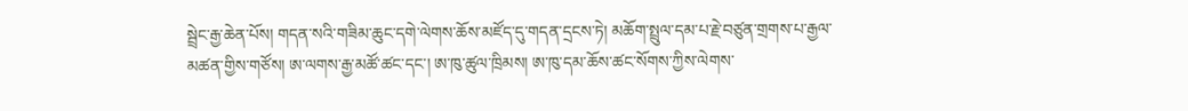སྦྲེང་རྒྱ་ཆེན་པོས། གདན་སའི་གཟིམ་ཆུང་དགེ་ལེགས་ཆོས་མཛོད་དུ་གདན་དྲངས་ཏེ། མཆོག་སྤྲུལ་དམ་པ་རྗེ་བཙུན་གྲགས་པ་རྒྱལ་མཚན་གྱིས་གཙོས། ཨ་ལགས་རྒྱ་མཚོ་ཚང་དང་། ཨ་ཁུ་ཚུལ་ཁྲིམས། ཨ་ཁུ་དམ་ཆོས་ཚང་སོགས་ཀྱིས་ལེགས་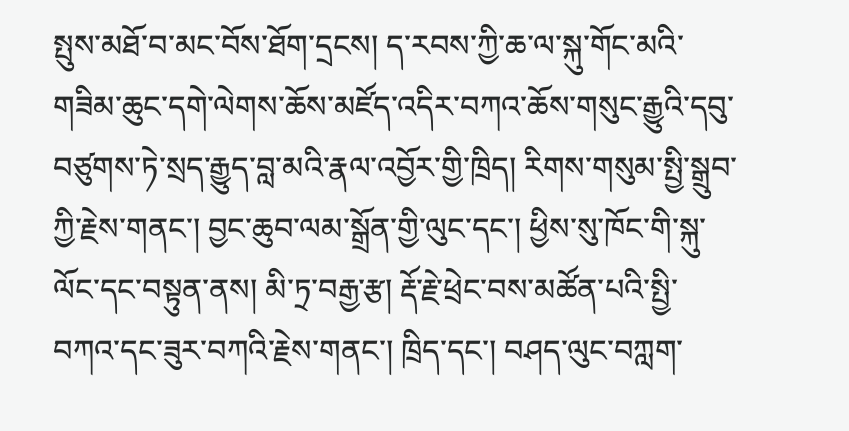སྤུས་མཐོ་བ་མང་བོས་ཐོག་དྲངས། ད་རབས་ཀྱི་ཆ་ལ་སྐུ་གོང་མའི་གཟིམ་ཆུང་དགེ་ལེགས་ཆོས་མཛོད་འདིར་བཀའ་ཆོས་གསུང་རྒྱུའི་དབུ་བཙུགས་ཏེ་སྲད་རྒྱུད་བླ་མའི་རྣལ་འབྱོར་གྱི་ཁྲིད། རིགས་གསུམ་སྤྱི་སྒྲུབ་ཀྱི་རྗེས་གནང་། བྱང་ཆུབ་ལམ་སྒྲོན་གྱི་ལུང་དང་། ཕྱིས་སུ་ཁོང་གི་སྐུ་ལོང་དང་བསྟུན་ནས། མི་ཏྲ་བརྒྱ་རྩ། རྡོ་རྗེ་ཕྲེང་བས་མཚོན་པའི་སྤྱི་བཀའ་དང་ཟུར་བཀའི་རྗེས་གནང་། ཁྲིད་དང་། བཤད་ལུང་བཀླག་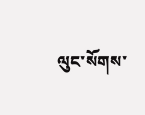ལུང་སོགས་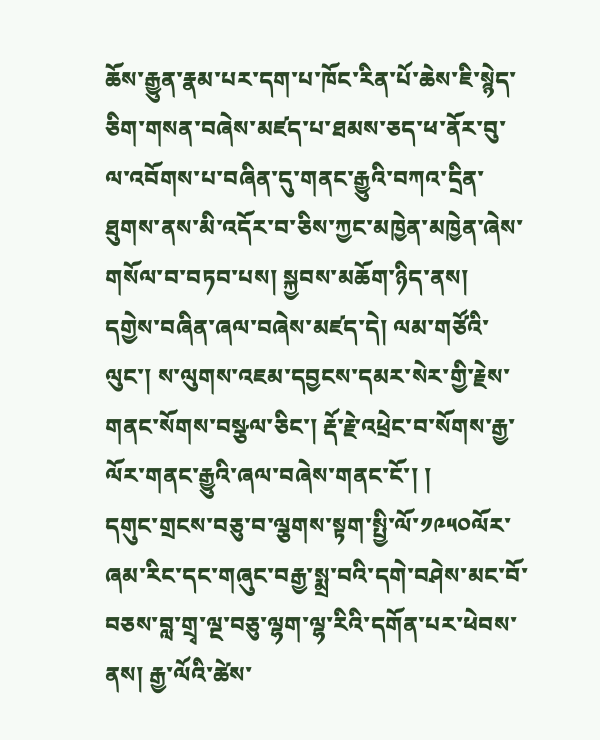ཆོས་རྒྱུན་རྣམ་པར་དག་པ་ཁོང་རིན་པོ་ཆེས་ཇི་སྙེད་ཅིག་གསན་བཞེས་མཛད་པ་ཐམས་ཅད་ཕ་ནོར་བུ་ལ་འབོགས་པ་བཞིན་དུ་གནང་རྒྱུའི་བཀའ་དྲིན་ཐུགས་ནས་མི་འདོར་བ་ཅིས་ཀྱང་མཁྱེན་མཁྱེན་ཞེས་གསོལ་བ་བཏབ་པས། སྐྱབས་མཆོག་ཉིད་ནས། དགྱེས་བཞིན་ཞལ་བཞེས་མཛད་དེ། ལམ་གཙོའི་ལུང་། ས་ལུགས་འཇམ་དབྱངས་དམར་སེར་གྱི་རྗེས་གནང་སོགས་བསྩལ་ཅིང་། རྡོ་རྗེ་འཕྲེང་བ་སོགས་རྒྱ་ལོར་གནང་རྒྱུའི་ཞལ་བཞེས་གནང་ངོ་། །
དགུང་གྲངས་བཅུ་བ་ལྕགས་སྟག་སྤྱི་ལོ་༡༩༥༠ལོར་ཞམ་རིང་དང་གཞུང་བརྒྱ་སྨྲ་བའི་དགེ་བཤེས་མང་བོ་བཅས་བླ་གྲྭ་ལྔ་བཅུ་ལྷག་ལྷ་རིའི་དགོན་པར་ཕེབས་ནས། རྒྱ་ལོའི་ཚེས་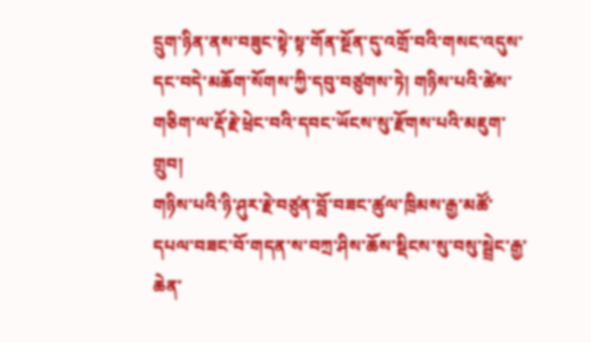དྲུག་ཉིན་ནས་བཟུང་སྟེ་སྟ་གོན་སྔོན་དུ་འགྲོ་བའི་གསང་འདུས་དང་བདེ་མཆོག་སོགས་ཀྱི་དབུ་བཙུགས་ཏེ། གཉིས་པའི་ཚེས་གཅིག་ལ་རྡོ་རྗེ་ཕྲེང་བའི་དབང་ཡོངས་སུ་རྫོགས་པའི་མཇུག་གྲུབ།
གཉིས་པའི་ཉི་ཤུར་རྗེ་བཙུན་བློ་བཟང་ཚུལ་ཁྲིམས་རྒྱ་མཚོ་དཔལ་བཟང་བོ་གདན་ས་བཀྲ་ཤིས་ཆོས་སྡིངས་སུ་བསུ་སྦྲེང་རྒྱ་ཆེན་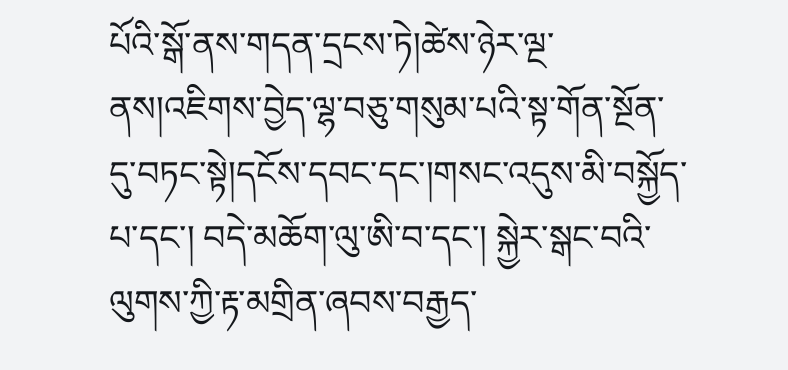པོའི་སྒོ་ནས་གདན་དྲངས་ཏེ།ཚེས་ཉེར་ལྔ་ནས།འཇིགས་བྱེད་ལྷ་བཅུ་གསུམ་པའི་སྟ་གོན་སྔོན་དུ་བཏང་སྟེ།དངོས་དབང་དང་།གསང་འདུས་མི་བསྐྱོད་པ་དང་། བདེ་མཆོག་ལུ་ཨི་བ་དང་། སྐྱེར་སྒང་བའི་ལུགས་ཀྱི་རྟ་མགྲིན་ཞབས་བརྒྱད་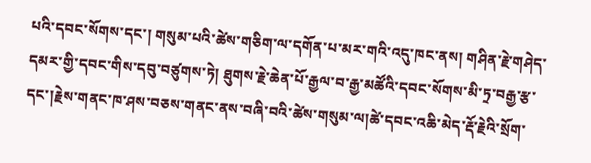པའི་དབང་སོགས་དང་། གསུམ་པའི་ཚེས་གཅིག་ལ་དགོན་པ་མར་གའི་འདུ་ཁང་ནས། གཤིན་རྗེ་གཤེད་དམར་གྱི་དབང་གིས་དབུ་བཙུགས་ཏེ། ཐུགས་རྗེ་ཆེན་པོ་རྒྱལ་བ་རྒྱ་མཚོའི་དབང་སོགས་མི་ཏྲ་བརྒྱ་རྩ་དང་།རྗེས་གནང་ཁ་ཤས་བཅས་གནང་ནས་བཞི་བའི་ཚེས་གསུམ་ལ།ཚེ་དབང་འཆི་མེད་རྡོ་རྗེའི་སྲོག་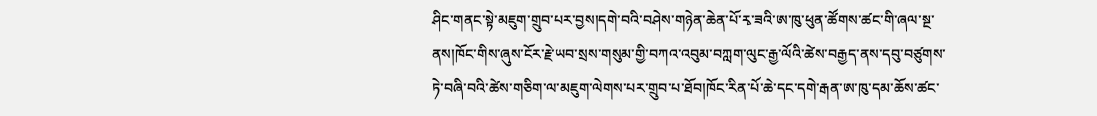ཤིང་གནང་སྟེ་མཇུག་གྲུབ་པར་བྱས།དགེ་བའི་བཤེས་གཉེན་ཆེན་པོ་རྭ་ཟའི་ཨ་ཁུ་ཕུན་ཚོགས་ཚང་གི་ཞལ་སྔ་ནས།ཁོང་གིས་ཞུས་ངོར་རྗེ་ཡབ་སྲས་གསུམ་གྱི་བཀའ་འབུམ་བཀླག་ལུང་རྒྱ་ལོའི་ཚེས་བརྒྱད་ནས་དབུ་བཙུགས་ཏེ་བཞི་བའི་ཚེས་གཅིག་ལ་མཇུག་ལེགས་པར་གྲུབ་པ་ཐོབ།ཁོང་རིན་པོ་ཆེ་དང་དགེ་རྒན་ཨ་ཁུ་དམ་ཆོས་ཚང་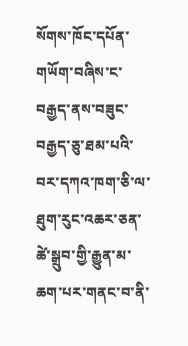སོགས་ཁོང་དཔོན་གཡོག་བཞིས་ང་བརྒྱད་ནས་བཟུང་བརྒྱད་ཅུ་ཐམ་པའི་བར་དཀའ་ཁག་ཅི་ལ་ཐུག་རུང་འཆར་ཅན་ཚེ་སྒྲུབ་གྱི་རྒྱུན་མ་ཆག་པར་གནང་བ་ནི་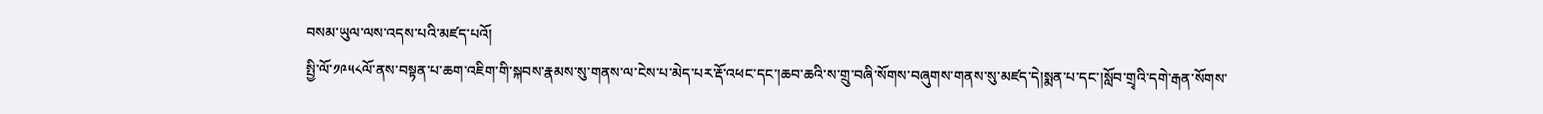བསམ་ཡུལ་ལས་འདས་པའི་མཛད་པའོ།
སྤྱི་ལོ་༡༩༥༨ལོ་ནས་བསྟན་པ་ཆག་འཇིག་གི་སྐབས་རྣམས་སུ་གནས་ལ་ངེས་པ་མེད་པར་རྡོ་འཕང་དང་།ཆབ་ཆའི་ས་གྲུ་བཞི་སོགས་བཞུགས་གནས་སུ་མཛད་དེ།སྨན་པ་དང་།སློབ་གྲྭའི་དགེ་རྒན་སོགས་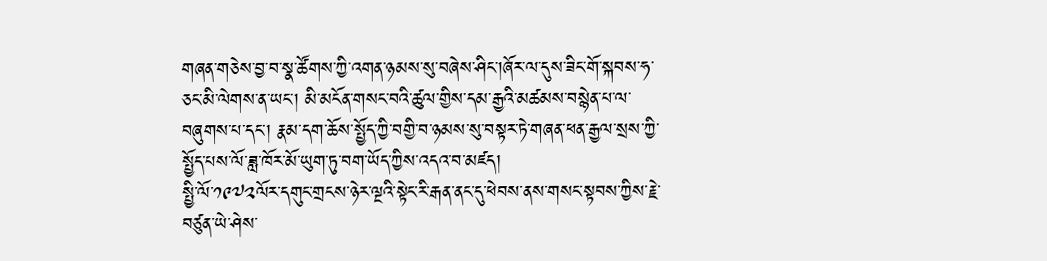གཞན་གཅེས་བྱ་བ་སྣ་ཚོགས་ཀྱི་འགན་ཉམས་སུ་བཞེས་ཤིང་།ཞོར་ལ་དུས་ཟིང་གོ་སྐབས་ཧ་ཅང་མི་ལེགས་ན་ཡང་། མི་མངོན་གསང་བའི་ཚུལ་གྱིས་དམ་རྒྱའི་མཚམས་བསྙེན་པ་ལ་བཞུགས་པ་དང་། རྣམ་དག་ཆོས་སྤྱོད་ཀྱི་བགྱི་བ་ཉམས་སུ་བསྟར་ཏེ་གཞན་ཕན་རྒྱལ་སྲས་ཀྱི་སྤྱོད་པས་ལོ་ཟླ་ཁོར་མོ་ཡུག་ཏུ་བག་ཡོད་ཀྱིས་འདའ་བ་མཛད།
སྤྱི་ལོ་༡༩༧༢ལོར་དགུང་གྲངས་ཉེར་ལྔའི་སྟེང་རི་རྒན་ནང་དུ་ཕེབས་ནས་གསང་སྟབས་ཀྱིས་རྗེ་བཙུན་ཡེ་ཤེས་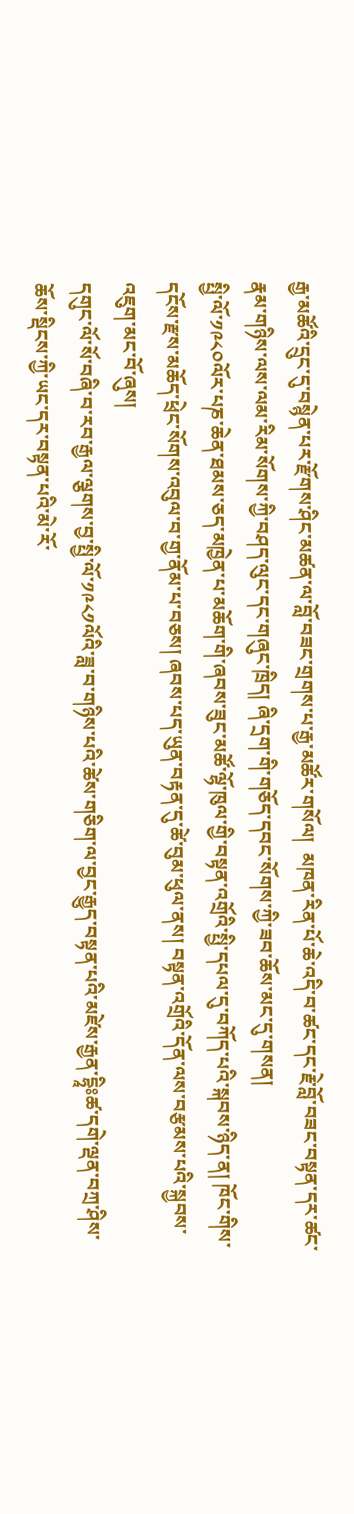རྒྱ་མཚོའི་དྲུང་དུ་བསྙེན་པར་རྫོགས་ཤིང་མཚན་ལ་བློ་བཟང་གྲགས་པ་རྒྱ་མཚོར་གསོལ།  མཁན་རིན་པོ་ཆེ་འདི་བ་ཚང་དང་རྗེ་བློ་བཟང་བསྟན་དར་ཚང་རྣམ་གཉིས་ལས་ལམ་རིམ་སོགས་ཀྱི་བཤད་ལུང་དང་གཞུང་ཁྲིད། ཞི་དྲག་གི་གཅོད་དབང་སོགས་ཀྱི་ཟབ་ཆོས་མང་དུ་གསན།
སྤྱི་ལོ་༡༩༨༠ལོར་པཎ་ཆེན་ཐམས་ཅད་མཁྱེན་པ་མཆོག་གི་ཞབས་ཟུང་མཚོ་ལྷོ་ཁུལ་གྱི་བསྟན་འགྲོའི་སྤྱི་དཔལ་དུ་བཀོད་པའི་སྐབས་ཉིད་ན། ཁོང་གིས་དངོས་རྫས་མཆོད་ཕྲེང་སོགས་འབུལ་བ་གྱ་ནོམ་པ་བཅས། ཞབས་པད་ཡུན་བརྟན་དུ་ཚེ་བུམ་ཕུལ་ནས། བསྟན་འགྲོའི་དོན་ལས་བརྩམས་པའི་སྐྱབས་འཇུག་མང་བོ་ཞུས།
དགུང་ལོ་སོ་བཞི་བ་རབ་རྒྱལ་ལྕགས་བྱ་སྤྱི་ལོ་༡༩༨༡ལོའི་ཟླ་བ་གཉིས་པའི་ཚེས་གཅིག་ལ་བྱང་རྒྱུད་བསྟན་པའི་མཛེས་རྒྱན་དྷཱིཿཚ་དགེ་ལྡན་བཀྲ་ཤིས་ཆོས་སྡིངས་ཀྱི་ཡང་དར་བསྟན་པའི་མེ་རོ་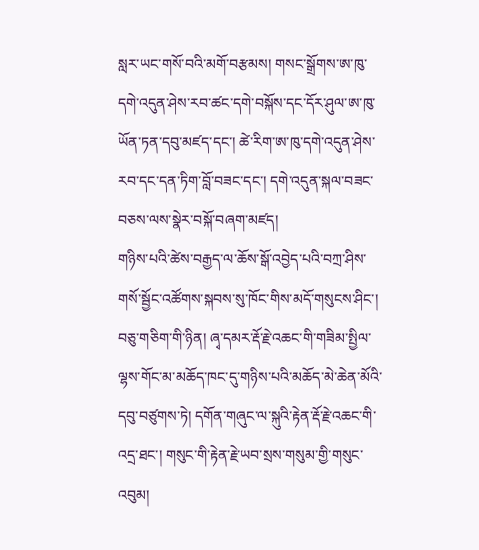སླར་ཡང་གསོ་བའི་མགོ་བརྩམས། གསང་སྒྲོགས་ཨ་ཁུ་དགེ་འདུན་ཤེས་རབ་ཚང་དགེ་བསྐོས་དང་དོར་ཤུལ་ཨ་ཁུ་ཡོན་ཏན་དབུ་མཛད་དང་། ཚེ་རིག་ཨ་ཁུ་དགེ་འདུན་ཤེས་རབ་དང་དན་ཏིག་བློ་བཟང་དང་། དགེ་འདུན་སྐལ་བཟང་བཅས་ལས་སྣེར་བསྐོ་བཞག་མཛད།
གཉིས་པའི་ཚེས་བརྒྱད་ལ་ཆོས་སྒོ་འབྱེད་པའི་བཀྲ་ཤིས་གསོ་སྦྱོང་འཚོགས་སྐབས་སུ་ཁོང་གིས་མདོ་གསུངས་ཤིང་། བཅུ་གཅིག་གི་ཉིན། ཞྭ་དམར་རྡོ་རྗེ་འཆང་གི་གཟིམ་སྤྱིལ་ལྷས་གོང་མ་མཆོད་ཁང་དུ་གཉིས་པའི་མཆོད་མེ་ཆེན་མོའི་དབུ་བཙུགས་ཏེ། དགོན་གཞུང་ལ་སྐུའི་རྟེན་རྡོ་རྗེ་འཆང་གི་འདྲ་ཐང་། གསུང་གི་རྟེན་རྗེ་ཡབ་སྲས་གསུམ་གྱི་གསུང་འབུམ།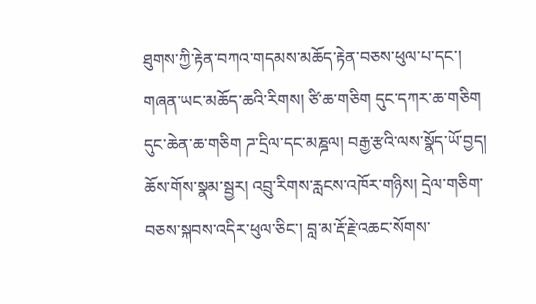ཐུགས་ཀྱི་རྟེན་བཀའ་གདམས་མཆོད་རྟེན་བཅས་ཕུལ་པ་དང་། གཞན་ཡང་མཆོད་ཆའི་རིགས། ཙི་ཆ་གཅིག དུང་དཀར་ཆ་གཅིག དུང་ཆེན་ཆ་གཅིག ཌ་དྲིལ་དང་མཎྜལ། བརྒྱ་རྩའི་ལས་སྣོད་ཡོ་བྱད། ཆོས་གོས་སྣམ་སྦྱར། འབྲུ་རིགས་རླངས་འཁོར་གཉིས། དྲེལ་གཅིག་བཅས་སྐབས་འདིར་ཕུལ་ཅིང་། བླ་མ་རྡོ་རྗེ་འཆང་སོགས་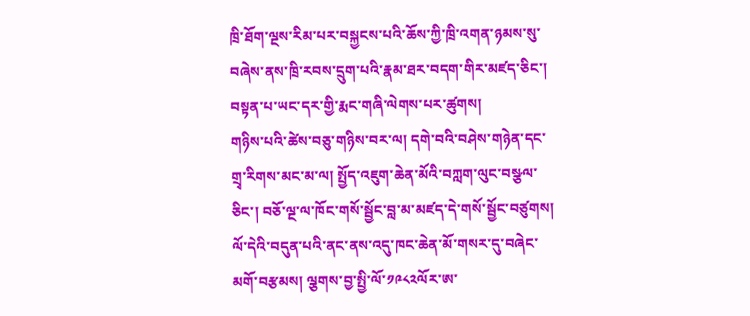ཁྲི་ཐོག་ལྔས་རིམ་པར་བསྐྱངས་པའི་ཆོས་ཀྱི་ཁྲི་འགན་ཉམས་སུ་བཞེས་ནས་ཁྲི་རབས་དྲུག་པའི་རྣམ་ཐར་བདག་གིར་མཛད་ཅིང་། བསྟན་པ་ཡང་དར་གྱི་རྨང་གཞི་ལེགས་པར་ཚུགས།
གཉིས་པའི་ཚེས་བཅུ་གཉིས་བར་ལ། དགེ་བའི་བཤེས་གཉེན་དང་གྲྭ་རིགས་མང་མ་ལ། སྤྱོད་འཇུག་ཆེན་མོའི་བཀླག་ལུང་བསྩལ་ཅིང་། བཅོ་ལྔ་ལ་ཁོང་གསོ་སྦྱོང་བླ་མ་མཛད་དེ་གསོ་སྦྱོང་བཙུགས། ལོ་དེའི་བདུན་པའི་ནང་ནས་འདུ་ཁང་ཆེན་མོ་གསར་དུ་བཞེང་མགོ་བརྩམས། ལྕགས་བྱ་སྤྱི་ལོ་༡༩༨༢ལོར་ཨ་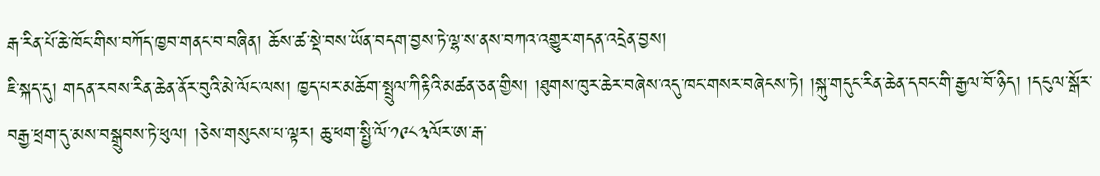རྒ་རིན་པོ་ཆེ་ཁོང་གིས་བཀོད་ཁྱབ་གནང་བ་བཞིན། ཆོས་ཚ་སྡེ་བས་ཡོན་བདག་བྱས་ཏེ་ལྷ་ས་ནས་བཀའ་འགྱུར་གདན་འདྲེན་བྱས།
ཇི་སྐད་དུ། གདན་རབས་རིན་ཆེན་ནོར་བུའི་མེ་ལོང་ལས། ཁྱད་པར་མཆོག་སྤྲུལ་ཀིརྟིའི་མཚན་ཅན་གྱིས། །ཐུགས་ཁུར་ཆེར་བཞེས་འདུ་ཁང་གསར་བཞེངས་ཏེ། །སྐུ་གདུང་རིན་ཆེན་དབང་གི་རྒྱལ་བོ་ཉིད། །དངུལ་སྒོར་བརྒྱ་ཕྲག་དུ་མས་བསྒྲུབས་ཏེ་ཕུལ། །ཅེས་གསུངས་པ་ལྟར། ཆུ་ཕག་སྤྱི་ལོ་༡༩༨༣ལོར་ཨ་རྒ་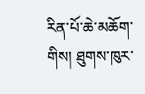རིན་པོ་ཆེ་མཆོག་གིས། ཐུགས་ཁུར་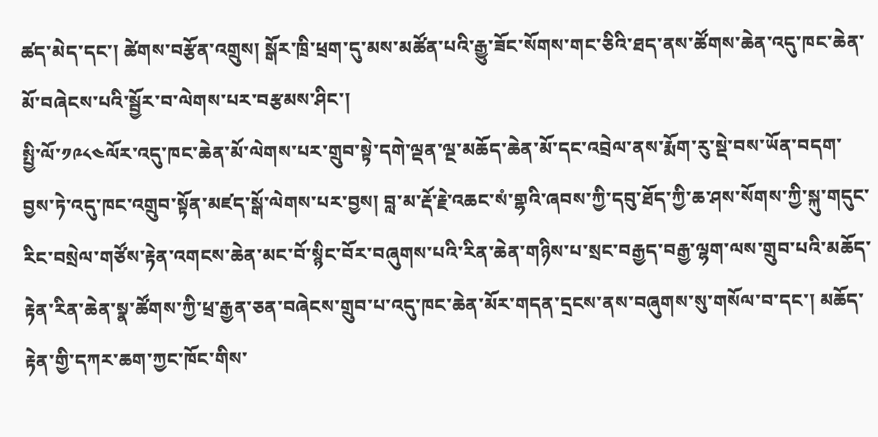ཚད་མེད་དང་། ཚེགས་བརྩོན་འགྲུས། སྒོར་ཁྲི་ཕྲག་དུ་མས་མཚོན་པའི་རྒྱུ་ཟོང་སོགས་གང་ཅིའི་ཐད་ནས་ཚོགས་ཆེན་འདུ་ཁང་ཆེན་མོ་བཞེངས་པའི་སྦྱོར་བ་ལེགས་པར་བརྩམས་ཤིང་།
སྤྱི་ལོ་༡༩༨༤ལོར་འདུ་ཁང་ཆེན་མོ་ལེགས་པར་གྲུབ་སྟེ་དགེ་ལྡན་ལྔ་མཆོད་ཆེན་མོ་དང་འབྲེལ་ནས་རྨོག་རུ་སྡེ་བས་ཡོན་བདག་བྱས་ཏེ་འདུ་ཁང་འགྲུབ་སྟོན་མཛད་སྒོ་ལེགས་པར་བྱས། བླ་མ་རྡོ་རྗེ་འཆང་སཾ་གྷའི་ཞབས་ཀྱི་དབུ་ཐོད་ཀྱི་ཆ་ཤས་སོགས་ཀྱི་སྐུ་གདུང་རིང་བསྲེལ་གཙོས་རྟེན་འགངས་ཆེན་མང་བོ་སྙིང་བོར་བཞུགས་པའི་རིན་ཆེན་གཉིས་པ་སྲང་བརྒྱད་བརྒྱ་ལྷག་ལས་གྲུབ་པའི་མཆོད་རྟེན་རིན་ཆེན་སྣ་ཚོགས་ཀྱི་ཕྲ་རྒྱན་ཅན་བཞེངས་གྲུབ་པ་འདུ་ཁང་ཆེན་མོར་གདན་དྲངས་ནས་བཞུགས་སུ་གསོལ་བ་དང་། མཆོད་རྟེན་གྱི་དཀར་ཆག་ཀྱང་ཁོང་གིས་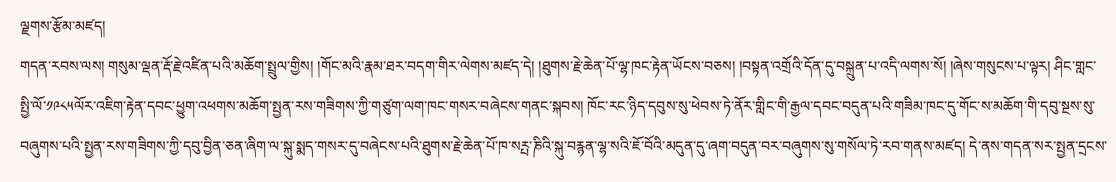ལྗགས་རྩོམ་མཛད།
གདན་རབས་ལས། གསུམ་ལྡན་རྡོ་རྗེ་འཛིན་པའི་མཆོག་སྤྲུལ་གྱིས། །གོང་མའི་རྣམ་ཐར་བདག་གིར་ལེགས་མཛད་དེ། །ཐུགས་རྗེ་ཆེན་པོ་ལྷ་ཁང་རྟེན་ཡོངས་བཅས། །བསྟན་འགྲོའི་དོན་དུ་བསྐྲུན་པ་འདི་ལགས་སོ། །ཞེས་གསུངས་པ་ལྟར། ཤིང་གླང་སྤྱི་ལོ་༡༩༨༥ལོར་འཇིག་རྟེན་དབང་ཕྱུག་འཕགས་མཆོག་སྤྱན་རས་གཟིགས་ཀྱི་གཙུག་ལག་ཁང་གསར་བཞེངས་གནང་སྐབས། ཁོང་རང་ཉིད་དབུས་སུ་ཕེབས་ཏེ་ནོར་གླིང་གི་རྒྱལ་དབང་བདུན་པའི་གཟིམ་ཁང་དུ་གོང་ས་མཆོག་གི་དབུ་སྔས་སུ་བཞུགས་པའི་སྤྱན་རས་གཟིགས་ཀྱི་དབུ་བྱིན་ཅན་ཞིག་ལ་སྐུ་སྨད་གསར་དུ་བཞེངས་པའི་ཐུགས་རྗེ་ཆེན་པོ་ཁ་སཪྤ་ཎིའི་སྐུ་བརྙན་ལྷ་སའི་ཇོ་བོའི་མདུན་དུ་ཞག་བདུན་བར་བཞུགས་སུ་གསོལ་ཏེ་རབ་གནས་མཛད། དེ་ནས་གདན་སར་སྤྱན་དྲངས་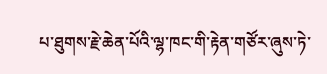པ་ཐུགས་རྗེ་ཆེན་པོའི་ལྷ་ཁང་གི་རྟེན་གཙོར་ཞུས་ཏེ་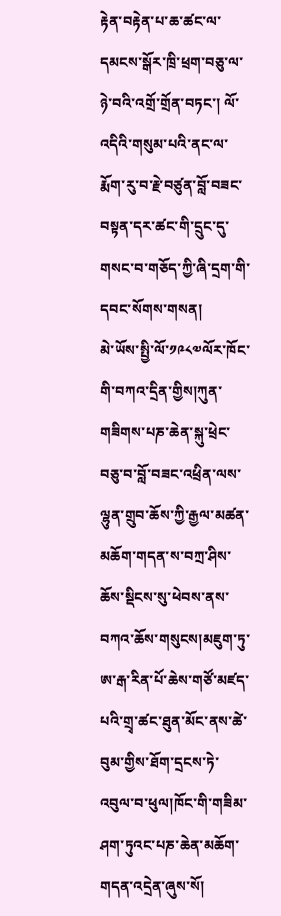རྟེན་བརྟེན་པ་ཆ་ཚང་ལ་དམངས་སྒོར་ཁྲི་ཕྲག་བཅུ་ལ་ཉེ་བའི་འགྲོ་གྲོན་བཏང་། ལོ་འདིའི་གསུམ་པའི་ནང་ལ་རྨོག་རུ་བ་རྗེ་བཙུན་བློ་བཟང་བསྟན་དར་ཚང་གི་དྲུང་དུ་གསང་བ་གཅོད་ཀྱི་ཞི་དྲག་གི་དབང་སོགས་གསན།
མེ་ཡོས་སྤྱི་ལོ་༡༩༨༧ལོར་ཁོང་གི་བཀའ་དྲིན་གྱིས།ཀུན་གཟིགས་པཎ་ཆེན་སྐུ་ཕྲེང་བཅུ་བ་བློ་བཟང་འཕྲིན་ལས་ལྷུན་གྲུབ་ཆོས་ཀྱི་རྒྱལ་མཚན་མཆོག་གདན་ས་བཀྲ་ཤིས་ཆོས་སྡིངས་སུ་ཕེབས་ནས་བཀའ་ཆོས་གསུངས།མཇུག་ཏུ་ཨ་རྒ་རིན་པོ་ཆེས་གཙོ་མཛད་པའི་གྲྭ་ཚང་ཐུན་མོང་ནས་ཚེ་བུམ་གྱིས་ཐོག་དྲངས་ཏེ་འབུལ་བ་ཕུལ།ཁོང་གི་གཟིམ་ཤག་ཏུའང་པཎ་ཆེན་མཆོག་གདན་འདྲེན་ཞུས་སོ།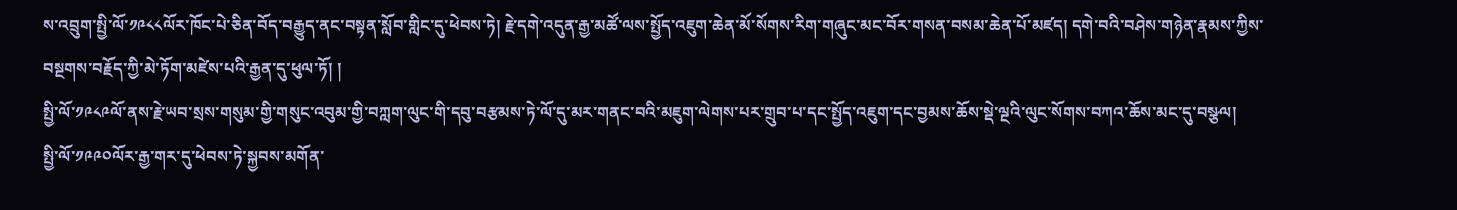ས་འབྲུག་སྤྱི་ལོ་༡༩༨༨ལོར་ཁོང་པེ་ཅིན་བོད་བརྒྱུད་ནང་བསྟན་སློབ་གླིང་དུ་ཕེབས་ཏེ། རྗེ་དགེ་འདུན་རྒྱ་མཚོ་ལས་སྤྱོད་འཇུག་ཆེན་མོ་སོགས་རིག་གཞུང་མང་བོར་གསན་བསམ་ཆེན་པོ་མཛད། དགེ་བའི་བཤེས་གཉེན་རྣམས་ཀྱིས་བསྔགས་བརྗོད་ཀྱི་མེ་ཏོག་མཛེས་པའི་རྒྱན་དུ་ཕུལ་ཏོ། །
སྤྱི་ལོ་༡༩༨༩ལོ་ནས་རྗེ་ཡབ་སྲས་གསུམ་གྱི་གསུང་འབུམ་གྱི་བཀླག་ལུང་གི་དབུ་བརྩམས་ཏེ་ལོ་དུ་མར་གནང་བའི་མཇུག་ལེགས་པར་གྲུབ་པ་དང་སྤྱོད་འཇུག་དང་བྱམས་ཆོས་སྡེ་ལྔའི་ལུང་སོགས་བཀའ་ཆོས་མང་དུ་བསྩལ།
སྤྱི་ལོ་༡༩༩༠ལོར་རྒྱ་གར་དུ་ཕེབས་ཏེ་སྐྱབས་མགོན་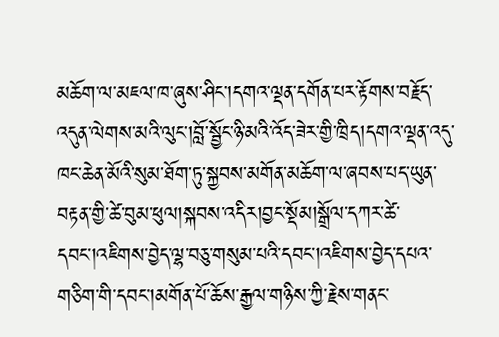མཆོག་ལ་མཇལ་ཁ་ཞུས་ཤིང་།དགའ་ལྡན་དགོན་པར་རྟོགས་བརྗོད་འདུན་ལེགས་མའི་ལུང་།བློ་སྦྱོང་ཉི་མའི་འོད་ཟེར་གྱི་ཁྲིད།དགའ་ལྡན་འདུ་ཁང་ཆེན་མོའི་སུམ་ཐོག་ཏུ་སྐྱབས་མགོན་མཆོག་ལ་ཞབས་པད་ཡུན་བརྟན་གྱི་ཚེ་བུམ་ཕུལ།སྐབས་འདིར།བྱང་སྡོམ།སྒྲོལ་དཀར་ཚེ་དབང་།འཇིགས་བྱེད་ལྷ་བཅུ་གསུམ་པའི་དབང་།འཇིགས་བྱེད་དཔའ་གཅིག་གི་དབང་།མགོན་པོ་ཆོས་རྒྱལ་གཉིས་ཀྱི་རྗེས་གནང་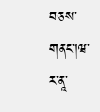བཅས་གནང་།ཝ་ར་ནཱ་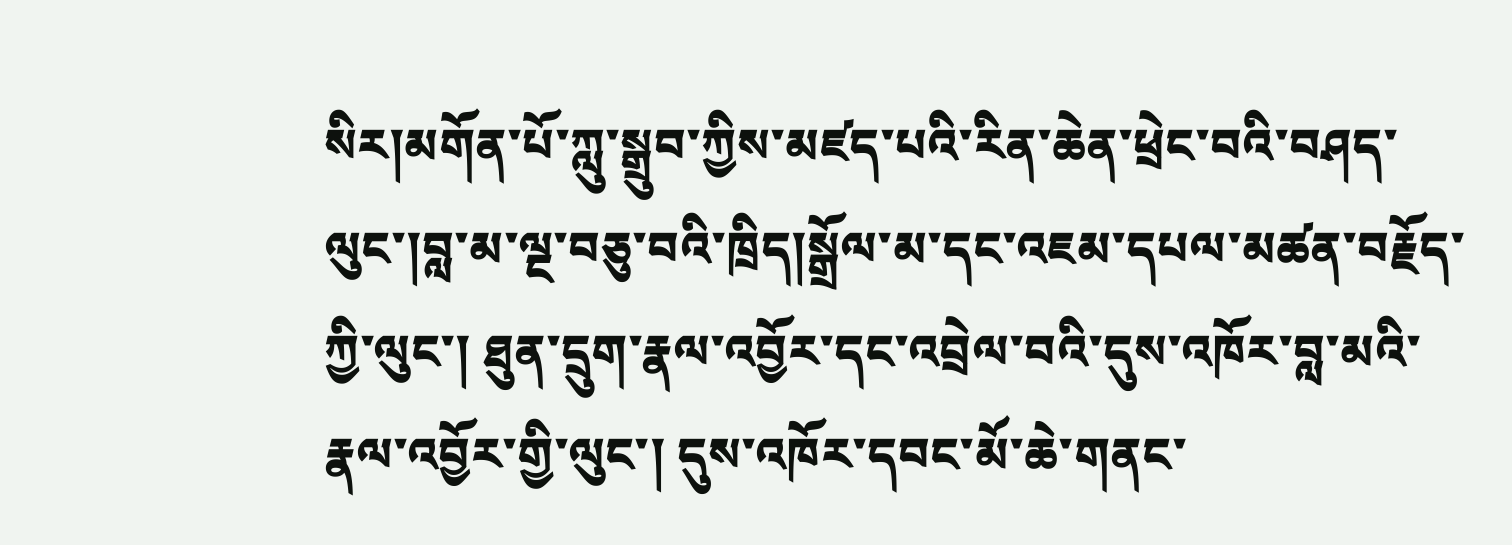སིར།མགོན་པོ་ཀླུ་སྒྲུབ་ཀྱིས་མཛད་པའི་རིན་ཆེན་ཕྲེང་བའི་བཤད་ལུང་།བླ་མ་ལྔ་བཅུ་བའི་ཁྲིད།སྒྲོལ་མ་དང་འཇམ་དཔལ་མཚན་བརྗོད་ཀྱི་ལུང་། ཐུན་དྲུག་རྣལ་འབྱོར་དང་འབྲེལ་བའི་དུས་འཁོར་བླ་མའི་རྣལ་འབྱོར་གྱི་ལུང་། དུས་འཁོར་དབང་མོ་ཆེ་གནང་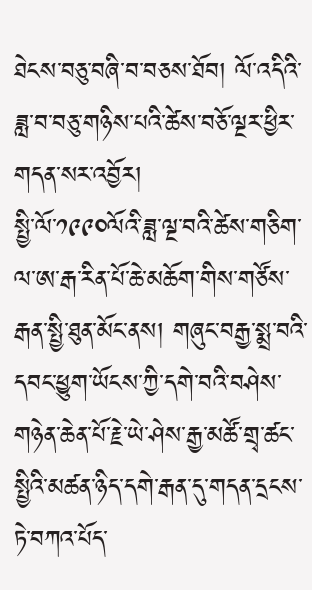ཐེངས་བཅུ་བཞི་བ་བཅས་ཐོབ། ལོ་འདིའི་ཟླ་བ་བཅུ་གཉིས་པའི་ཚེས་བཅོ་ལྔར་ཕྱིར་གདན་སར་འབྱོར།
སྤྱི་ལོ་༡༩༩༠ལོའི་ཟླ་ལྔ་བའི་ཚེས་གཅིག་ལ་ཨ་རྒ་རིན་པོ་ཆེ་མཆོག་གིས་གཙོས་རྒན་སྤྱི་ཐུན་མོང་ནས། གཞུང་བརྒྱ་སྨྲ་བའི་དབང་ཕྱུག་ཡོངས་ཀྱི་དགེ་བའི་བཤེས་གཉེན་ཆེན་པོ་རྗེ་ཡེ་ཤེས་རྒྱ་མཚོ་གྲྭ་ཚང་སྤྱིའི་མཚན་ཉིད་དགེ་རྒན་དུ་གདན་དྲངས་ཏེ་བཀའ་པོད་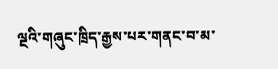ལྔའི་གཞུང་ཁྲིད་རྒྱས་པར་གནང་བ་མ་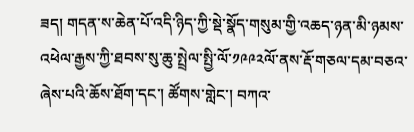ཟད། གདན་ས་ཆེན་པོ་འདི་ཉིད་ཀྱི་སྡེ་སྣོད་གསུམ་གྱི་འཆད་ཉན་མི་ཉམས་འཕེལ་རྒྱས་ཀྱི་ཐབས་སུ་ཆུ་སྤྲེལ་སྤྱི་ལོ་༡༩༩༢ལོ་ནས་རྡོ་གཅལ་དམ་བཅའ་ཞེས་པའི་ཆོས་ཐོག་དང་། ཚོགས་གླེང་། བཀའ་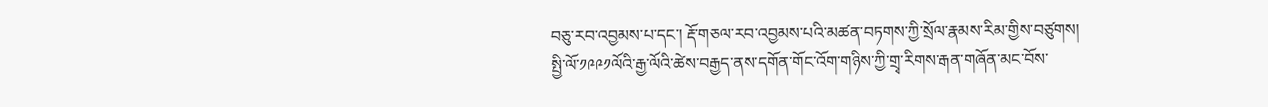བཅུ་རབ་འབྱམས་པ་དང་། རྡོ་གཅལ་རབ་འབྱམས་པའི་མཚན་བཏགས་ཀྱི་སྲོལ་རྣམས་རིམ་གྱིས་བཙུགས།
སྤྱི་ལོ་༡༩༩༡ལོའི་རྒྱ་ལོའི་ཚེས་བརྒྱད་ནས་དགོན་གོང་འོག་གཉིས་ཀྱི་གྲྭ་རིགས་རྒན་གཞོན་མང་བོས་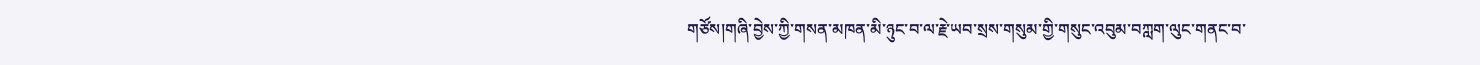གཙོས།གཞི་བྱེས་ཀྱི་གསན་མཁན་མི་ཉུང་བ་ལ་རྗེ་ཡབ་སྲས་གསུམ་གྱི་གསུང་འབུམ་བཀླག་ལུང་གནང་བ་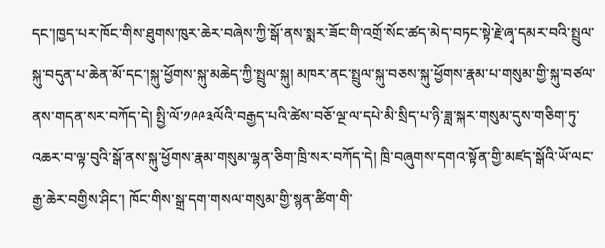དང་།ཁྱད་པར་ཁོང་གིས་ཐུགས་ཁུར་ཆེར་བཞེས་ཀྱི་སྒོ་ནས་སྨར་ཟོང་གི་འགྲོ་སོང་ཚད་མེད་བཏང་སྟེ་རྗེ་ཞྭ་དམར་བའི་སྤྲུལ་སྐུ་བདུན་པ་ཆེན་མོ་དང་།སྐུ་ཕྱོགས་སྐུ་མཆེད་ཀྱི་སྤྲུལ་སྐུ། མཁར་ནང་སྤྲུལ་སྐུ་བཅས་སྐུ་ཕྱོགས་རྣམ་པ་གསུམ་གྱི་སྐུ་བཙལ་ནས་གདན་སར་བཀོད་དེ། སྤྱི་ལོ་༡༩༩༣ལོའི་བརྒྱད་པའི་ཚེས་བཅོ་ལྔ་ལ་དཔེ་མི་སྲིད་པ་ཉི་ཟླ་སྐར་གསུམ་དུས་གཅིག་ཏུ་འཆར་བ་ལྟ་བུའི་སྒོ་ནས་སྐུ་ཕྱོགས་རྣམ་གསུམ་ལྷན་ཅིག་ཁྲི་སར་བཀོད་དེ། ཁྲི་བཞུགས་དགའ་སྟོན་གྱི་མཛད་སྒོའི་ཡོ་ལང་རྒྱ་ཆེར་བགྱིས་ཤིང་། ཁོང་གིས་སྒྲ་དག་གསལ་གསུམ་གྱི་སྙན་ཚིག་གི་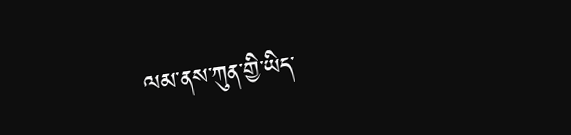ལམ་ནས་ཀུན་གྱི་ཡིད་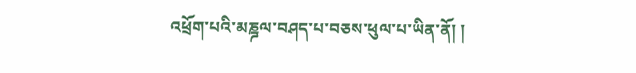འཕྲོག་པའི་མཎྜལ་བཤད་པ་བཅས་ཕུལ་པ་ཡིན་ནོ། །